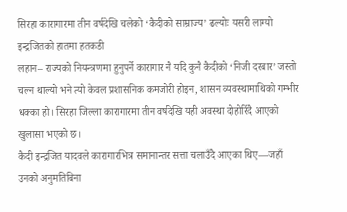सिरहा कारागारमा तीन वर्षदेखि चलेको ‘कैदीको साम्राज्य’ ढल्योः यसरी लाग्यो इन्द्रजितको हातमा हतकडी
लहान– राज्यको नियन्त्रणमा हुनुपर्ने कारागार नै यदि कुनै कैदीको ‘निजी दरबार’ जस्तो चल्न थाल्यो भने त्यो केवल प्रशासनिक कमजोरी होइन, शासन व्यवस्थामाथिको गम्भीर धक्का हो। सिरहा जिल्ला कारागारमा तीन वर्षदेखि यही अवस्था दोहोरिँदै आएको खुलासा भएको छ।
कैदी इन्द्रजित यादवले कारागारभित्र समानान्तर सत्ता चलाउँदै आएका थिए—जहाँ उनको अनुमतिबिना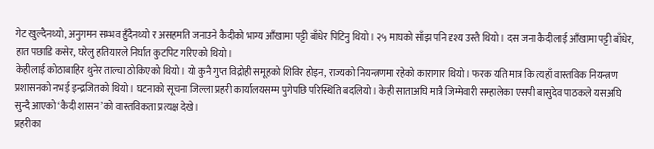गेट खुल्दैनथ्यो, अनुगमन सम्भव हुँदैनथ्यो र असहमति जनाउने कैदीको भाग्य आँखामा पट्टी बाँधेर पिटिनु थियो। २५ माघको साँझ पनि दृश्य उस्तै थियो। दस जना कैदीलाई आँखामा पट्टी बाँधेर, हात पछाडि कसेर, घरेलु हतियारले निर्घात कुटपिट गरिएको थियो।
केहीलाई कोठाबाहिर थुनेर ताल्चा ठोकिएको थियो। यो कुनै गुप्त विद्रोही समूहको शिविर होइन, राज्यको नियन्त्रणमा रहेको कारागार थियो। फरक यति मात्र कि त्यहाँ वास्तविक नियन्त्रण प्रशासनको नभई इन्द्रजितको थियो। घटनाको सूचना जिल्ला प्रहरी कार्यालयसम्म पुगेपछि परिस्थिति बदलियो। केही साताअघि मात्रै जिम्मेवारी सम्हालेका एसपी बासुदेव पाठकले यसअघि सुन्दै आएको ‘कैदी शासन’को वास्तविकता प्रत्यक्ष देखे।
प्रहरीका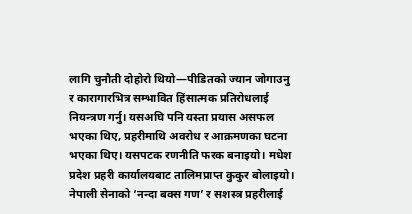लागि चुनौती दोहोरो थियो—पीडितको ज्यान जोगाउनु र कारागारभित्र सम्भावित हिंसात्मक प्रतिरोधलाई नियन्त्रण गर्नु। यसअघि पनि यस्ता प्रयास असफल भएका थिए, प्रहरीमाथि अवरोध र आक्रमणका घटना भएका थिए। यसपटक रणनीति फरक बनाइयो। मधेश प्रदेश प्रहरी कार्यालयबाट तालिमप्राप्त कुकुर बोलाइयो। नेपाली सेनाको ‘नन्दा बक्स गण’ र सशस्त्र प्रहरीलाई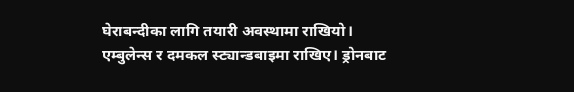घेराबन्दीका लागि तयारी अवस्थामा राखियो।
एम्बुलेन्स र दमकल स्ट्यान्डबाइमा राखिए। ड्रोनबाट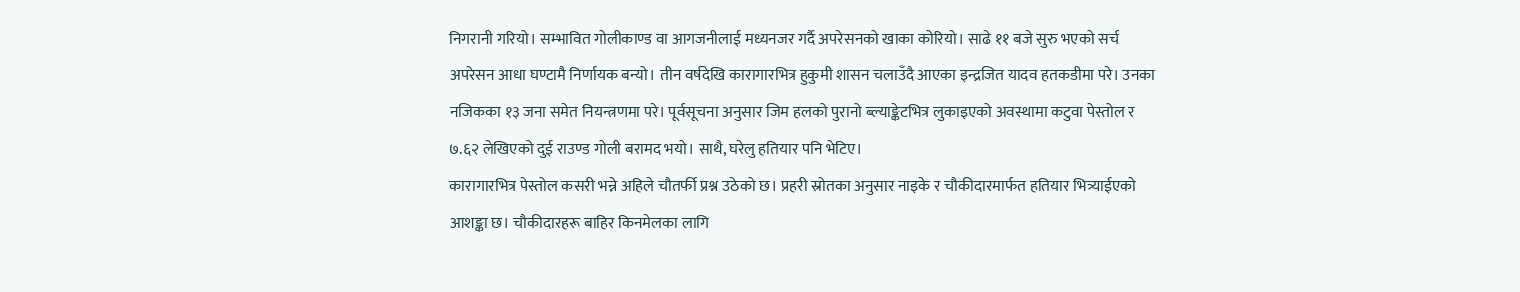निगरानी गरियो। सम्भावित गोलीकाण्ड वा आगजनीलाई मध्यनजर गर्दै अपरेसनको खाका कोरियो। साढे ११ बजे सुरु भएको सर्च अपरेसन आधा घण्टामै निर्णायक बन्यो। तीन वर्षदेखि कारागारभित्र हुकुमी शासन चलाउँदै आएका इन्द्रजित यादव हतकडीमा परे। उनका नजिकका १३ जना समेत नियन्त्रणमा परे। पूर्वसूचना अनुसार जिम हलको पुरानो ब्ल्याङ्केटभित्र लुकाइएको अवस्थामा कटुवा पेस्तोल र ७.६२ लेखिएको दुई राउण्ड गोली बरामद भयो। साथै, घरेलु हतियार पनि भेटिए।
कारागारभित्र पेस्तोल कसरी भन्ने अहिले चौतर्फी प्रश्न उठेको छ। प्रहरी स्रोतका अनुसार नाइके र चौकीदारमार्फत हतियार भित्र्याईएको आशङ्का छ। चौकीदारहरू बाहिर किनमेलका लागि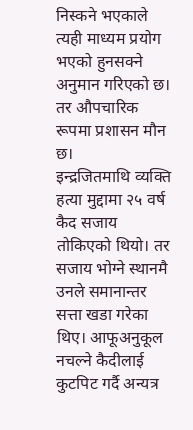निस्कने भएकाले त्यही माध्यम प्रयोग भएको हुनसक्ने अनुमान गरिएको छ। तर औपचारिक रूपमा प्रशासन मौन छ।
इन्द्रजितमाथि व्यक्ति हत्या मुद्दामा २५ वर्ष कैद सजाय तोकिएको थियो। तर सजाय भोग्ने स्थानमै उनले समानान्तर सत्ता खडा गरेका थिए। आफूअनुकूल नचल्ने कैदीलाई कुटपिट गर्दै अन्यत्र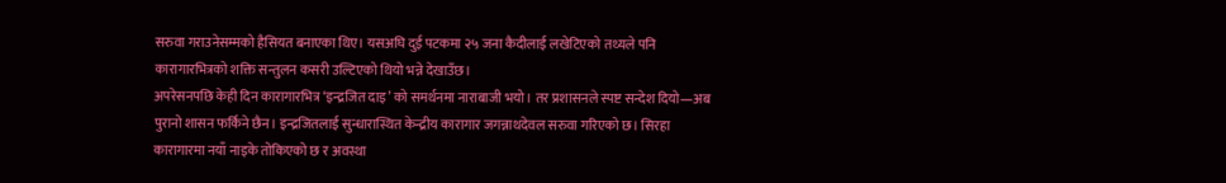सरुवा गराउनेसम्मको हैसियत बनाएका थिए। यसअघि दुई पटकमा २५ जना कैदीलाई लखेटिएको तथ्यले पनि कारागारभित्रको शक्ति सन्तुलन कसरी उल्टिएको थियो भन्ने देखाउँछ।
अपरेसनपछि केही दिन कारागारभित्र ‘इन्द्रजित दाइ’ को समर्थनमा नाराबाजी भयो। तर प्रशासनले स्पष्ट सन्देश दियो—अब पुरानो शासन फर्किने छैन। इन्द्रजितलाई सुन्धारास्थित केन्द्रीय कारागार जगन्नाथदेवल सरुवा गरिएको छ। सिरहा कारागारमा नयाँ नाइके तोकिएको छ र अवस्था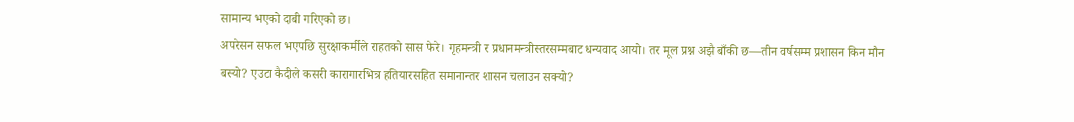सामान्य भएको दाबी गरिएको छ।
अपरेसन सफल भएपछि सुरक्षाकर्मीले राहतको सास फेरे। गृहमन्त्री र प्रधानमन्त्रीस्तरसम्मबाट धन्यवाद आयो। तर मूल प्रश्न अझै बाँकी छ—तीन वर्षसम्म प्रशासन किन मौन बस्यो? एउटा कैदीले कसरी कारागारभित्र हतियारसहित समानान्तर शासन चलाउन सक्यो?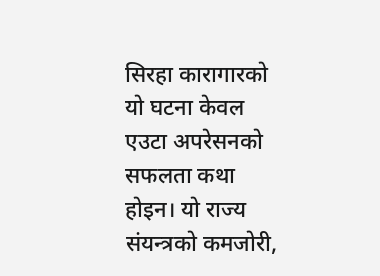सिरहा कारागारको यो घटना केवल एउटा अपरेसनको सफलता कथा होइन। यो राज्य संयन्त्रको कमजोरी,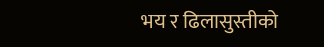भय र ढिलासुस्तीको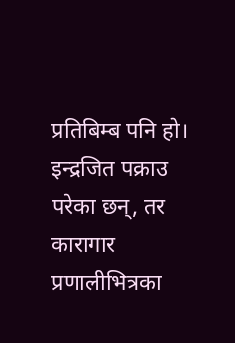प्रतिबिम्ब पनि हो। इन्द्रजित पक्राउ परेका छन्, तर कारागार प्रणालीभित्रका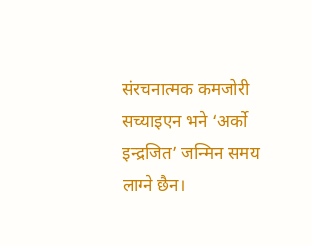संरचनात्मक कमजोरी सच्याइएन भने ‘अर्को इन्द्रजित’ जन्मिन समय लाग्ने छैन।